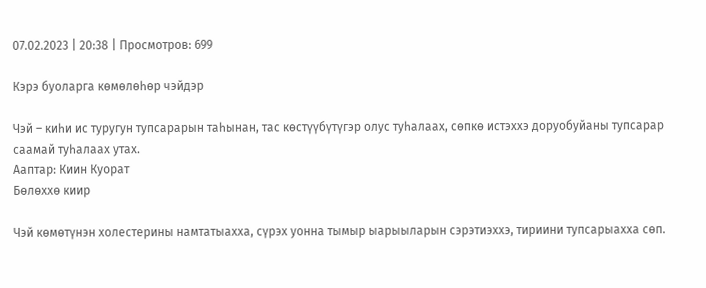07.02.2023 | 20:38 | Просмотров: 699

Кэрэ буоларга көмөлөһөр чэйдэр

Чэй – киһи ис туругун тупсарарын таһынан, тас көстүүбүтүгэр олус туһалаах, сөпкө истэххэ доруобуйаны тупсарар саамай туһалаах утах.
Ааптар: Киин Куорат
Бөлөххө киир

Чэй көмөтүнэн холестерины намтатыахха, сүрэх уонна тымыр ыарыыларын сэрэтиэххэ, тириини тупсарыахха сөп.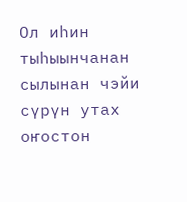Ол иһин тыһыынчанан сылынан чэйи сүрүн утах оҥостон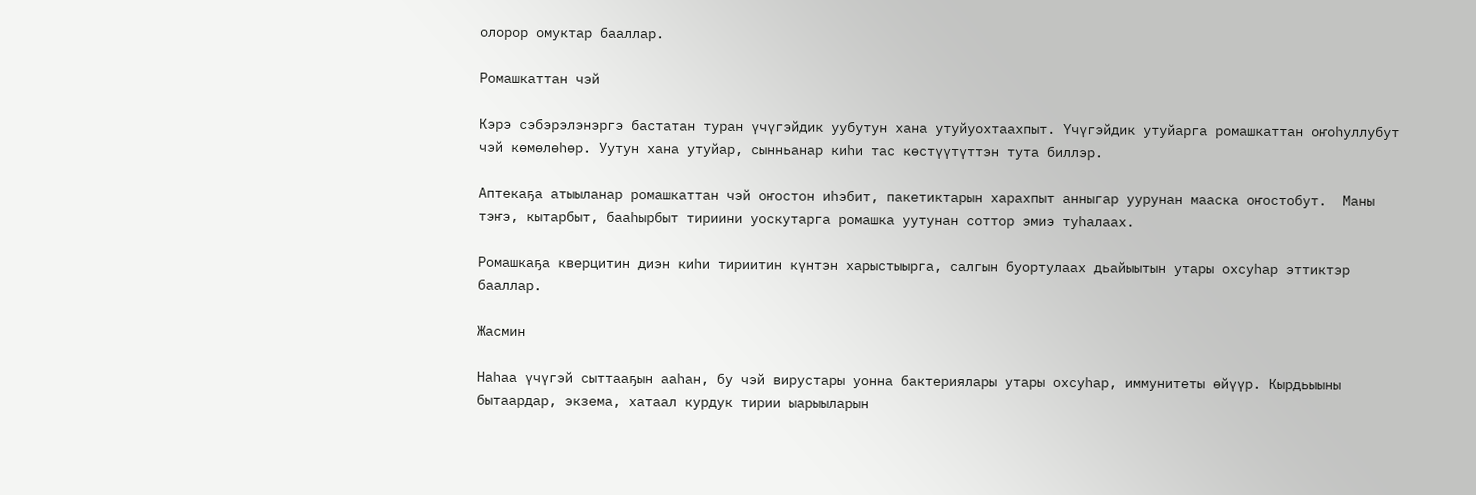олорор омуктар бааллар.

Ромашкаттан чэй

Кэрэ сэбэрэлэнэргэ бастатан туран үчүгэйдик уубутун хана утуйуохтаахпыт. Үчүгэйдик утуйарга ромашкаттан оҥоһуллубут чэй көмөлөһөр. Уутун хана утуйар, сынньанар киһи тас көстүүтүттэн тута биллэр.

Аптекаҕа атыыланар ромашкаттан чэй оҥостон иһэбит, пакетиктарын харахпыт анныгар уурунан мааска оҥостобут.  Маны тэҥэ, кытарбыт, бааһырбыт тириини уоскутарга ромашка уутунан соттор эмиэ туһалаах.

Ромашкаҕа кверцитин диэн киһи тириитин күнтэн харыстыырга, салгын буортулаах дьайыытын утары охсуһар эттиктэр бааллар.

Жасмин

Наһаа үчүгэй сыттааҕын ааһан, бу чэй вирустары уонна бактериялары утары охсуһар, иммунитеты өйүүр. Кырдьыыны бытаардар, экзема, хатаал курдук тирии ыарыыларын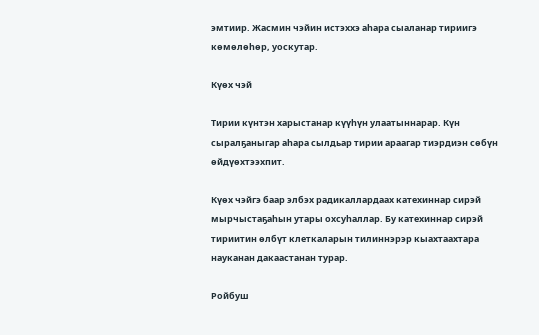эмтиир. Жасмин чэйин истэххэ аһара сыаланар тириигэ көмөлөһөр, уоскутар.

Күөх чэй

Тирии күнтэн харыстанар күүһүн улаатыннарар. Күн сыралҕаныгар аһара сылдьар тирии араагар тиэрдиэн сөбүн өйдүөхтээхпит.

Күөх чэйгэ баар элбэх радикаллардаах катехиннар сирэй мырчыстаҕаһын утары охсуһаллар. Бу катехиннар сирэй тириитин өлбүт клеткаларын тилиннэрэр кыахтаахтара науканан дакаастанан турар.

Ройбуш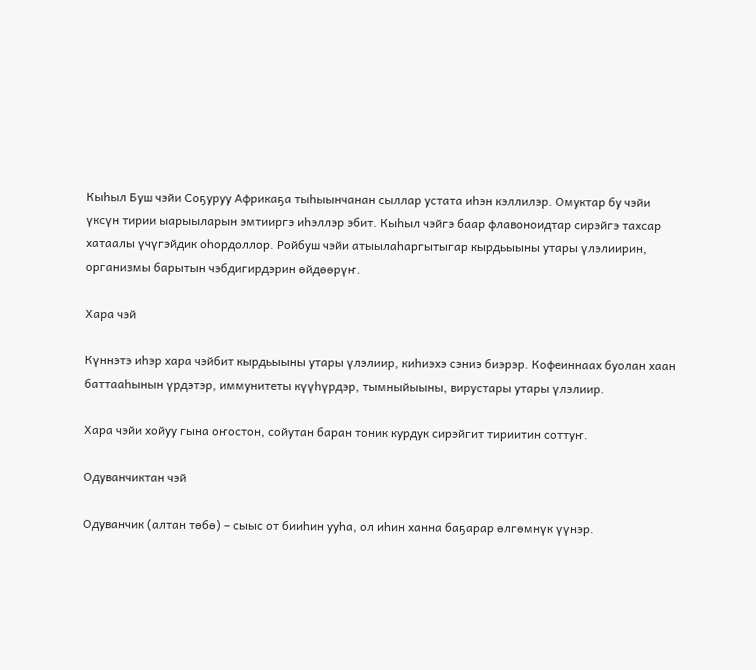Кыһыл Буш чэйи Соҕуруу Африкаҕа тыһыынчанан сыллар устата иһэн кэллилэр. Омуктар бу чэйи үксүн тирии ыарыыларын эмтииргэ иһэллэр эбит. Кыһыл чэйгэ баар флавоноидтар сирэйгэ тахсар хатаалы үчүгэйдик оһордоллор. Ройбуш чэйи атыылаһаргытыгар кырдьыыны утары үлэлиирин, организмы барытын чэбдигирдэрин өйдөөрүҥ.

Хара чэй

Күннэтэ иһэр хара чэйбит кырдьыыны утары үлэлиир, киһиэхэ сэниэ биэрэр. Кофеиннаах буолан хаан баттааһынын үрдэтэр, иммунитеты күүһүрдэр, тымныйыыны, вирустары утары үлэлиир.

Хара чэйи хойуу гына оҥостон, сойутан баран тоник курдук сирэйгит тириитин соттуҥ.

Одуванчиктан чэй

Одуванчик (алтан төбө) – сыыс от бииһин ууһа, ол иһин ханна баҕарар өлгөмнүк үүнэр.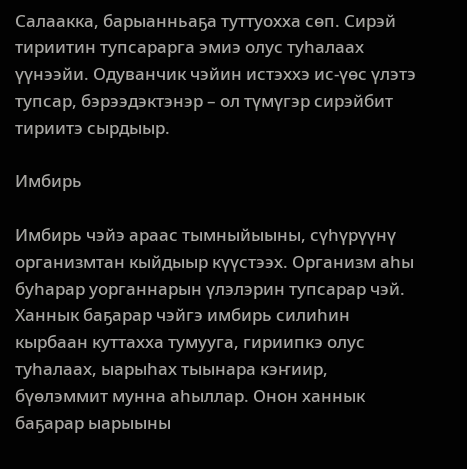Салаакка, барыанньаҕа туттуохха сөп. Сирэй тириитин тупсарарга эмиэ олус туһалаах үүнээйи. Одуванчик чэйин истэххэ ис-үөс үлэтэ тупсар, бэрээдэктэнэр – ол түмүгэр сирэйбит тириитэ сырдыыр.

Имбирь

Имбирь чэйэ араас тымныйыыны, сүһүрүүнү организмтан кыйдыыр күүстээх. Организм аһы буһарар уорганнарын үлэлэрин тупсарар чэй. Ханнык баҕарар чэйгэ имбирь силиһин кырбаан куттахха тумууга, гириипкэ олус туһалаах, ыарыһах тыынара кэҥиир, бүөлэммит мунна аһыллар. Онон ханнык баҕарар ыарыыны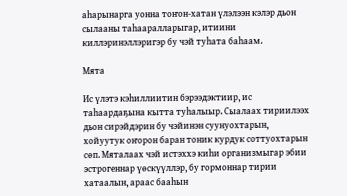аһарынарга уонна тоҥон-хатан үлэлээн кэлэр дьон сылааны таһааралларыгар, итиини киллэринэллэригэр бу чэй туһата баһаам.

Мята

Ис үлэтэ кэһиллиитин бэрээдэктиир, ис таһаардаҕына кытта туһалыыр. Сыалаах тириилээх дьон сирэйдэрин бу чэйинэн суунуохтарын, хойуутук оҥорон баран тоник курдук соттуохтарын сөп. Мяталаах чэй истэххэ киһи организмыгар эбии эстрогеннар үөскүүллэр, бу гормоннар тирии хатаалын, араас бааһын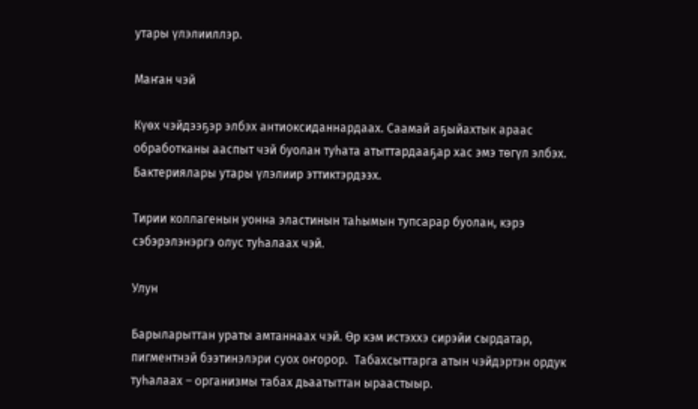утары үлэлииллэр.

Маҥан чэй

Күөх чэйдээҕэр элбэх антиоксиданнардаах. Саамай аҕыйахтык араас обработканы ааспыт чэй буолан туһата атыттардааҕар хас эмэ төгүл элбэх. Бактериялары утары үлэлиир эттиктэрдээх.

Тирии коллагенын уонна эластинын таһымын тупсарар буолан, кэрэ сэбэрэлэнэргэ олус туһалаах чэй.

Улун

Барыларыттан ураты амтаннаах чэй. Өр кэм истэххэ сирэйи сырдатар, пигментнэй бээтинэлэри суох оҥорор.  Табахсыттарга атын чэйдэртэн ордук туһалаах – организмы табах дьаатыттан ыраастыыр.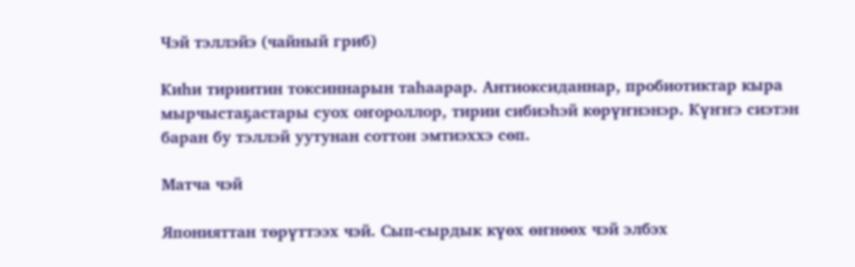Чэй тэллэйэ (чайный гриб)

Киһи тириитин токсиннарын таһаарар. Антиоксиданнар, пробиотиктар кыра мырчыстаҕастары суох оҥороллор, тирии сибиэһэй көрүҥнэнэр. Күҥҥэ сиэтэн баран бу тэллэй уутунан соттон эмтиэххэ сөп.

Матча чэй

Японияттан төрүттээх чэй. Сып-сырдык күөх өҥнөөх чэй элбэх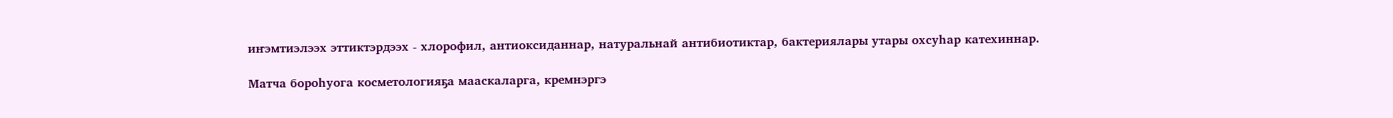иҥэмтиэлээх эттиктэрдээх - хлорофил, антиоксиданнар, натуральнай антибиотиктар, бактериялары утары охсуһар катехиннар.

Матча бороһуога косметологияҕа мааскаларга, кремнэргэ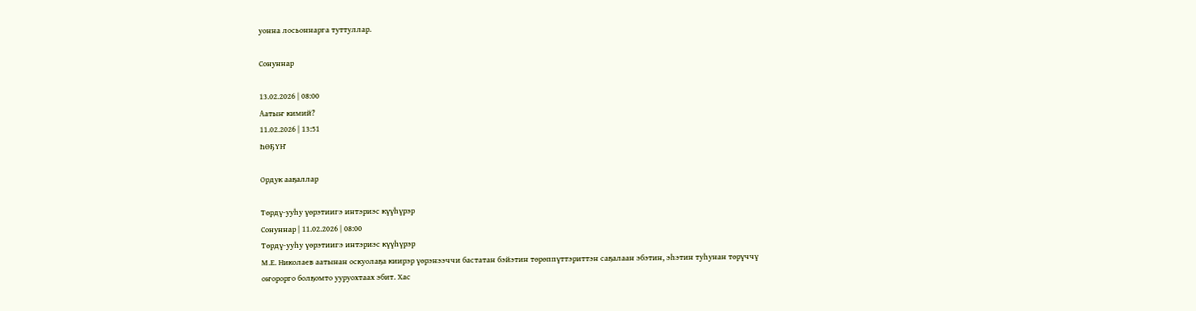уонна лосьоннарга туттуллар.

Сонуннар

13.02.2026 | 08:00
Аатыҥ кимий?
11.02.2026 | 13:51
ҺӨҔҮҤ

Ордук ааҕаллар

Төрдү-ууһу үөрэтиигэ интэриэс күүһүрэр
Сонуннар | 11.02.2026 | 08:00
Төрдү-ууһу үөрэтиигэ интэриэс күүһүрэр
М.Е. Николаев аатынан оскуолаҕа киирэр үөрэнээччи бастатан бэйэтин төрөппүттэриттэн саҕалаан эбэтин, эһэтин туһунан төрүччү оҥорорго болҕомто ууруохтаах эбит. Хас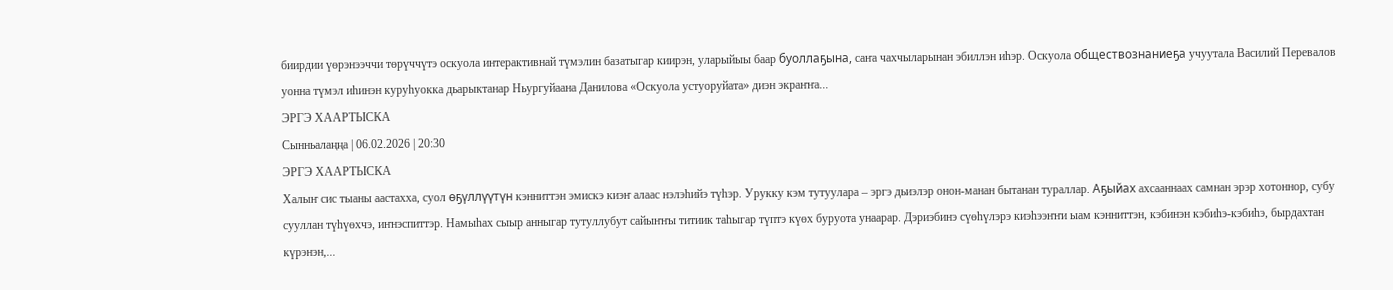биирдии үөрэнээччи төрүччүтэ оскуола интерактивнай түмэлин базатыгар киирэн, уларыйыы баар буоллаҕына, саҥа чахчыларынан эбиллэн иһэр. Оскуола обществознаниеҕа учуутала Василий Перевалов уонна түмэл иһинэн куруһуокка дьарыктанар Ньургуйаана Данилова «Оскуола устуоруйата» диэн экраҥҥа...
ЭРГЭ ХААРТЫСКА
Сынньалаңңа | 06.02.2026 | 20:30
ЭРГЭ ХААРТЫСКА
Халыҥ сис тыаны аастахха, суол өҕүллүүтүн кэнниттэн эмискэ киэҥ алаас нэлэһийэ түһэр. Урукку кэм тутуулара – эргэ дьиэлэр онон-манан бытанан тураллар. Аҕыйах ахсааннаах самнан эрэр хотоннор, субу сууллан түһүөхчэ, иҥнэспиттэр. Намыһах сыыр анныгар тутуллубут сайыҥҥы титиик таһыгар түптэ күөх буруота унаарар. Дэриэбинэ сүөһүлэрэ киэһээҥҥи ыам кэнниттэн, кэбинэн кэбиһэ-кэбиһэ, бырдахтан күрэнэн,...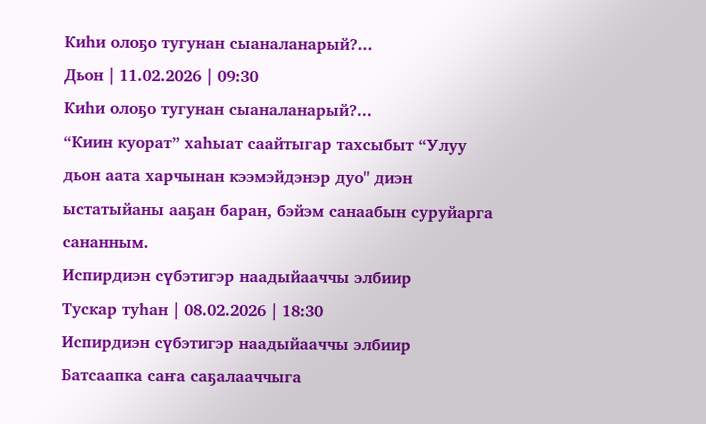Киһи олоҕо тугунан сыаналанарый?...
Дьон | 11.02.2026 | 09:30
Киһи олоҕо тугунан сыаналанарый?...
“Киин куорат” хаһыат саайтыгар тахсыбыт “Улуу дьон аата харчынан кээмэйдэнэр дуо" диэн ыстатыйаны ааҕан баран, бэйэм санаабын суруйарга сананным.
Испирдиэн сүбэтигэр наадыйааччы элбиир
Тускар туһан | 08.02.2026 | 18:30
Испирдиэн сүбэтигэр наадыйааччы элбиир
Батсаапка саҥа саҕалааччыга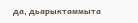да, дьарыктаммыта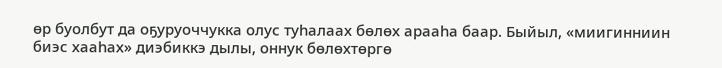өр буолбут да оҕуруоччукка олус туһалаах бөлөх арааһа баар. Быйыл, «миигинниин биэс хааһах» диэбиккэ дылы, оннук бөлөхтөргө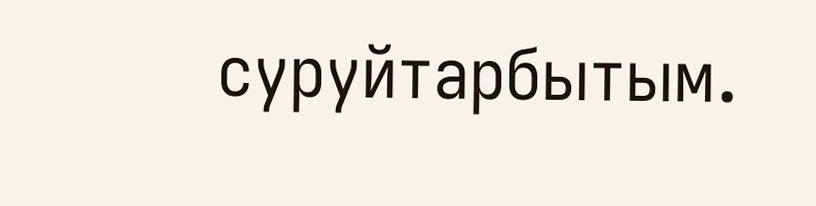суруйтарбытым.